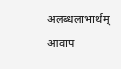अलब्धलाभार्थम् आवाप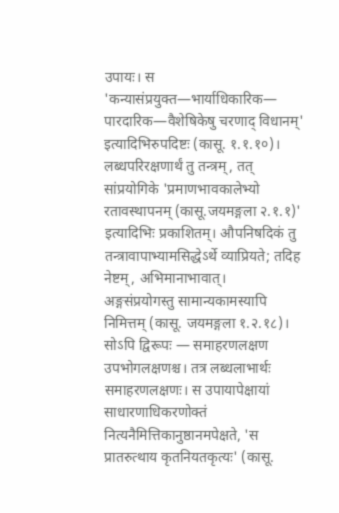उपायः। स 'कन्यासंप्रयुक्त—भार्याधिकारिक— पारदारिक—वैशेषिकेषु चरणाद् विधानम्' इत्यादिभिरुपदिष्टः (कासू. १.१.१०)। लब्धपरिरक्षणार्थं तु तन्त्रम्, तत् सांप्रयोगिके 'प्रमाणभावकालेभ्यो रतावस्थापनम् (कासू.जयमङ्गला २.१.१)' इत्यादिभिः प्रकाशितम्। औपनिषदिकं तु तन्त्रावापाभ्यामसिद्धेऽर्थे व्याप्रियते; तदिह नेष्टम्, अभिमानाभावात्।
अङ्गसंप्रयोगस्तु सामान्यकामस्यापि निमित्तम् (कासू. जयमङ्गला १.२.१८)।
सोऽपि द्विरूपः — समाहरणलक्षण उपभोगलक्षणश्च। तत्र लब्धलाभार्थः समाहरणलक्षणः। स उपायापेक्षायां साधारणाधिकरणोक्तं नित्यनैमित्तिकानुष्ठानमपेक्षते, 'स प्रातरुत्थाय कृतनियतकृत्यः' (कासू.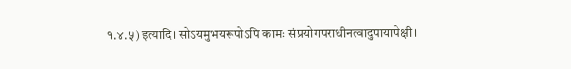१.४.५) इत्यादि। सोऽयमुभयरूपोऽपि कामः संप्रयोगपराधीनत्वादुपायापेक्षी।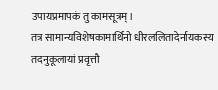उपायप्रमापकं तु कामसूत्रम्।
तत्र सामान्यविशेषकामार्थिनो धीरललितादेर्नायकस्य तदनुकूलायां प्रवृत्तौ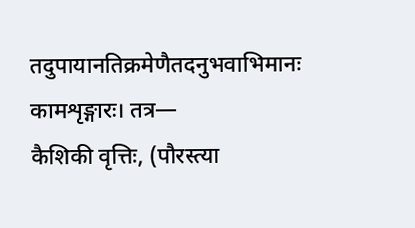तदुपायानतिक्रमेणैतदनुभवाभिमानः कामशृङ्गारः। तत्र—
कैशिकी वृत्तिः, (पौरस्त्या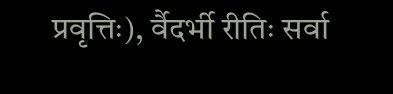प्रवृत्तिः), र्वैदर्भी रीतिः सर्वा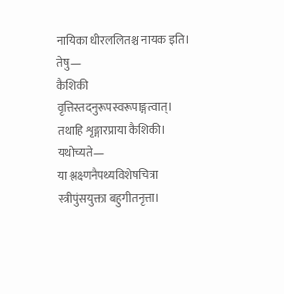नायिका धीरललितश्च नायक इति। तेषु—
कैशिकी वृत्तिस्तदनुरूपस्वरूपाङ्गत्वात्। तथाहि शृङ्गारप्राया कैशिकी। यथोच्यते—
या श्लक्ष्णनैपथ्यविशेषचित्रा स्त्रीपुंसयुक्ता बहुगीतनृत्ता।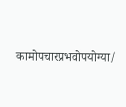कामोपचारप्रभवोपयोग्या/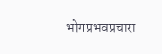भोगप्रभवप्रचारा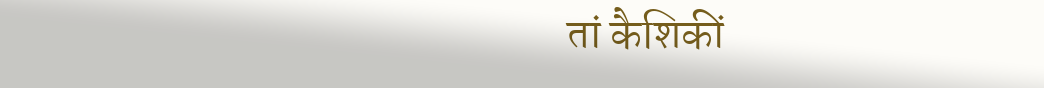तां कैशिकीं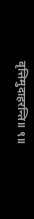वृत्तिमुदाहरन्ति॥ ९॥